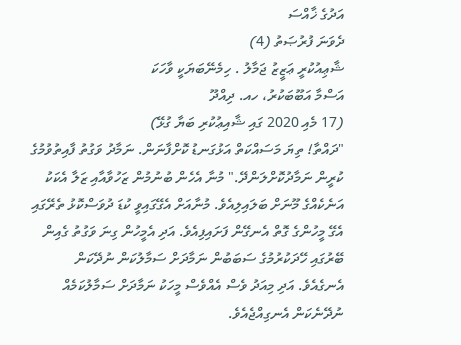އަދުގެ ޚާއްސަ
ދެވަނަ ފުރުޞަތު (4)
ޝާޢިއުކުރީ ޢަޒީޒު ޖަމާލު . ހިމެނޭބަޔަކީ ވާހަކަ
އަސްމާ އަބޫބަކުރު، ހއ. ދިއްދޫ
(17 މެއި 2020 ގައި ޝާއިޢުކުރި ބަޔާ ގުޅޭ)
"ދައްތާ! ތިޔަ މަސައްކަތް އަޅުގަނޑު ކޮށްފާނަން. ނަމާދު ވަގުތު ފާއިތުވުމުގެ ކުރީން ނަމާދުކޮށްލަންދޭ." މުނާ އެހެން ބުނުމުން ޒަހުވާއާއި ޒަލާ އެކަކު އަނެކެއްގެ މޫނަށް ބަލައިލިއެވެ. މުނާއަށް އެގޭގައިވީ ކުޑަ ދުވަސްކޮޅު ތެރޭގައި އެގޭ މީހުންގެ ގޮތް އެނގޭން ފަށައިފިއެވެ. އަދި އެމީހުން ގިނަ ވަގުތު ގެއިން ބޭރުގައި ހޭދަކުރުމުގެ ސަބަބުން ނަމާދަށް ސަމާލުކަން ނުދޭކަން އެނގެއެވެ. އަދި މިއަދު ވެސް އެއްވެސް މީހަކު ނަމާދަށް ސަމާލުކަމެއް ނުދޭނެކަން އެނގިއްޖެއެވެ.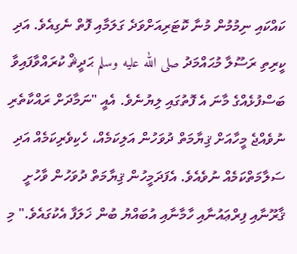ކައްކައި ނިމުމުން މުނާ ކޮޓަރިއަށްވަދެ ގަލަމާއި ފޮތް ނެގިއެވެ. އަދި ކީރިތި ރަސޫލާ މުޙައްމަދު صلى الله عليه وسلم ޙަދީޘް ކުރައްވާފައިވާ ބަސްފުޅެއްގެ މާނަ އެ ފޮތުގައި ލިޔުނެވެ. އެއީ "ނަމާދަށް ރައްކާތެރި ނުވެއްޖެ މީހާއަށް ޤިޔާމަތް ދުވަހުން އަލިކަމެއް، ހެކިވެރިކަމެއް އަދި ސަލާމަތްކަމެއް ނުވެއެވެ. އެފަދަމީހުން ޤިޔާމަތް ދުވަހުން ވާހުށީ ޤާރޫނާއި ފިރްޢައުނާއި ހާމާނާއި އުބައްޔު ބުން ޚަލަފާ އެކުގައެވެ." މި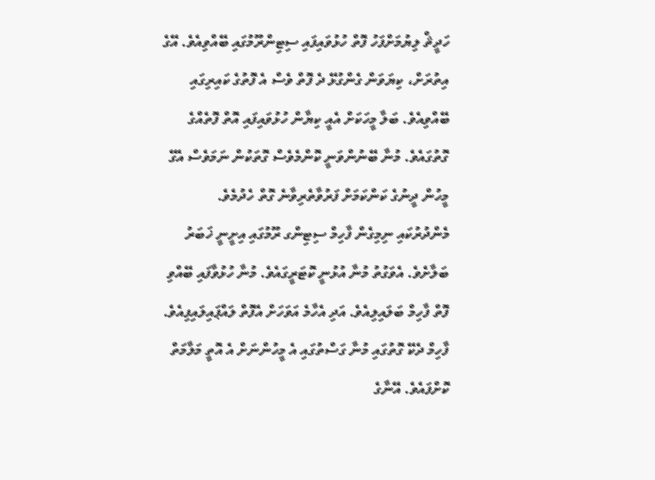ހަދީޘް ލިޔުމަށްފަހު ފޮތް ހުޅުވައިފައި ސިޓިންރޫމުގައި ބޭއްވިއެވެ. އޭގެ އިތުރަށް، ކިޔަވަން ގެންގުޅޭ ދެ ފޮތް ވެސް އެ ފޮތުގެ ކައިރިގައި ބޭއްވިއެވެ. ބަލާ މީހަކަށް އެއީ ކިޔާން ހުޅުވައިފައި އޮތް ފޮތެއްގެ ގޮތުގައެވެ. މުނާ ބޭނުންވަނީ ކޮންމެވެސް ގޮތަކުން ނަމަވެސް އެގޭ މީހުން ދީނުގެ ކަންކަމަށް ފަރުވާތެރިވާނެ ގޮތް ހެދުމެވެ.
މެންދުރުކައި ނިމިގެން ފާހިމް ސިޓިންގ ރޫމުގައި އިށީނީ ޚަބަރު ބަލާށެވެ. އެވަގުތު މުނާ އުޅުނީ ކޮޓަރީގައެވެ. މުނާ ހުޅުވާފައި ބޭއްވި ފޮތް ފާހިމް ބަލައިލިއެވެ. އަދި އެހާމެ އަވަހަށް އެފޮތް ލައްޕައިލައިފިއެވެ. ފާހިމް ދެކޭ ގޮތުގައި މުނާ ގަސްތުގައި އެ މީހުންނަށް އެ އޮތީ މަލާމަތް ކޮށްފައެވެ. އޭނާގެ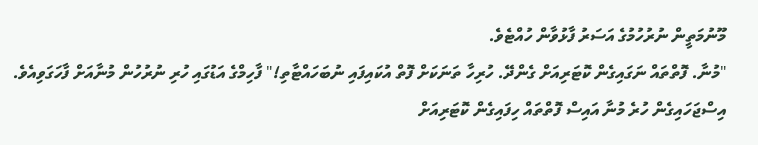މޫނުމަތީން ނުރުހުމުގެ އަސަރު ފާޅުވާން ހުއްޓެވެ.
"މުނާ. ފޮތްތައް ނަގައިގެން ކޮޓަރިއަށް ގެންދޭ. ހުރިހާ ތަނަކަށް ފޮތް އުކައިފައި ނުބަހައްޓާތި!" ފާހިމްގެ އަޑުގައި ހުރި ނުރުހުން މުނާއަށް ފާހަގަވިއެވެ. އިސްޖަހައިގެން ހުރެ މުނާ އައިސް ފޮތްތައް ހިފައިގެން ކޮޓަރިއަށް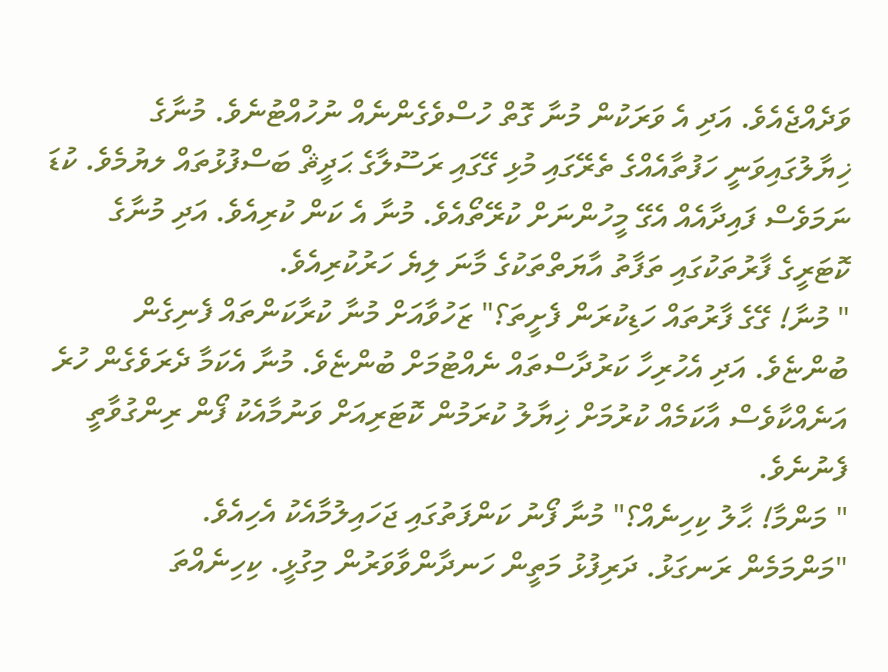ވަދެއްޖެއެވެ. އަދި އެ ވަރަކުން މުނާ ގޮތް ހުސްވެގެންނެއް ނުހުއްޓުނެވެ. މުނާގެ ޚިޔާލުގައިވަނީ ހަފުތާއެއްގެ ތެރޭގައި މުޅި ގޭގައި ރަސޫލާގެ ޙަދީޘް ބަސްފުޅުތައް ލޔުމެވެ. ކުޑަ ނަމަވެސް ފައިދާއެއް އެގޭ މީހުންނަށް ކުރޭތޯއެވެ. މުނާ އެ ކަން ކުރިއެވެ. އަދި މުނާގެ ކޮޓަރީގެ ފާރުތަކުގައި ތަފާތު އާޔަތްތަކުގެ މާނަ ލިޔެ ހަރުކުރިއެވެ.
" މުނާ! ގޭގެ ފާރުތައް ހަޑިކުރަން ފެށީތަ؟" ޒަހުވާއަށް މުނާ ކުރާކަންތައް ފެނިގެން ބުންޏެވެ. އަދި އެހުރިހާ ކަރުދާސްތައް ނެއްޓުމަށް ބުންޏެވެ. މުނާ އެކަމާ ދެރަވެގެން ހުރެ އަނެއްކާވެސް އާކަމެއް ކުރުމަށް ޚިޔާލު ކުރަމުން ކޮޓަރިއަށް ވަނުމާއެކު ފޯން ރިންގުވާތީ ފެނުނެވެ.
" މަންމާ! ޙާލު ކިހިނެއް؟" މުނާ ފޯނު ކަންފަތުގައި ޖަހައިލުމާއެކު އެހިއެވެ.
"މަންމަމެން ރަނގަޅު. ދަރިފުޅު މަތީން ހަނދާންވާވަރުން މިގުޅީ. ކިހިނެއްތަ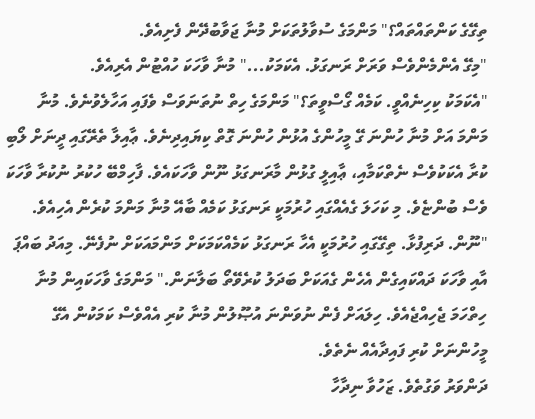ތިގޭގެ ކަންތައްތައް؟" މަންމަގެ ސުވާލުތަކަށް މުނާ ޖަވާބުދޭން ފެށިއެވެ.
"މިގޭ އެންމެންވެސް ވަރަށް ރަނގަޅު. އެކަމަކު..." މުނާ ވާހަކަ ހުއްޓުން އެރިއެވެ.
"އެކަމަކު ކިހިނެއްވީ. ކަމެއް ގޯސްވީތަ؟" މަންމަގެ ހިތް ނުތަނަވަސް ވެފައި އަހާލެވުނެވެ. މުނާ މަންމަ އަށް މުނާ ހުންނަ ގޭ މީހުންގެ އުޅުން ހުންނަ ގޮތް ކިޔައިދިނެވެ. ޢާއިލާ ތެރޭގައި ދީނަށް ލޯބި ކުރާ އެކަކުވެސް ނެތްކަމާއި، ޢާއިލީ ގުޅުން މާރަނގަޅު ނޫން ވާހަކައެވެ. ފާހިމްބޭ ހުކުރު ނުކުރާ ވާހަކަ ވެސް ބުންޏެވެ. މި ކަހަލަ ގެއެއްގައި ހުރުމަކީ ރަނގަޅު ކަމެއް ބާއޭ މުނާ މަންމަ ކުރެން އެހިއެވެ.
"ނޫން. ދަރިފުޅާ. ތިގޭގައި ހުރުމަކީ އެހާ ރަނގަޅު ކަމެއްކަމަކަށް މަންމައަކަށް ނުފެނޭ. މިއަދު ބައްޕަ އާއި ވާހަކަ ދައްކައިގެން އެހެން ގެއަކަށް ބަދަލު ކުރެވޭތޯ ބަލާނަން." މަންމަގެ ވާހަކައިން މުނާ ހިތްހަމަ ޖެހިއްޖެއެވެ. ހިލައަށް ފެން ނުވަންނަ އުޞޫލުން މުނާ ކުރި އެއްވެސް ކަމަކުން އެގޭ މީހުންނަށް ކުރި ފައިދާއެއް ނެތެވެ.
ދަންވަރު ވަގުތެވެ. ޒަހުވާ ނިދާހާ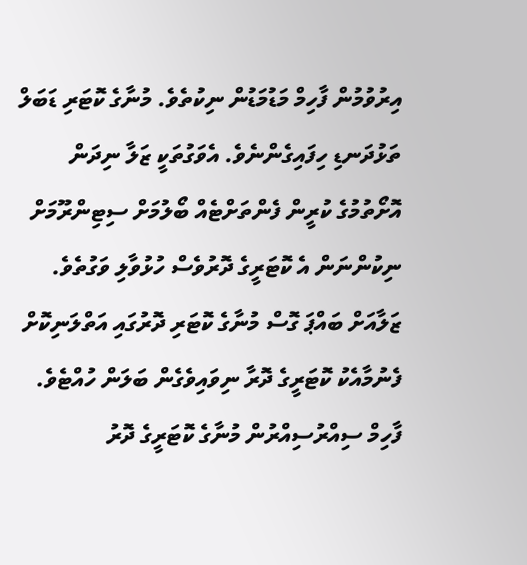އިރުވުމުން ފާހިމް މަޑުމަޑުން ނިކުތެވެ. މުނާގެ ކޮޓަރި ޑަބަލް ތަޅުދަނޑި ހިފައިގެންނެވެ. އެވަގުތަކީ ޒަލާ ނިދަން އޮށޯތުމުގެ ކުރީން ފެންތަށްޓެއް ބޯލުމަށް ސިޓިންރޫމަށް ނިކުންނަން އެ ކޮޓަރީގެ ދޮރުވެސް ހުޅުވާލި ވަގުތެވެ. ޒަލާއަށް ބައްޕަ ގޮސް މުނާގެ ކޮޓަރި ދޮރުގައި އަތްލަނިކޮށް ފެނުމާއެކު ކޮޓަރީގެ ދޮރާ ނިވައިވެގެން ބަލަން ހުއްޓެވެ. ފާހިމް ސިއްރުސިއްރުން މުނާގެ ކޮޓަރީގެ ދޮރު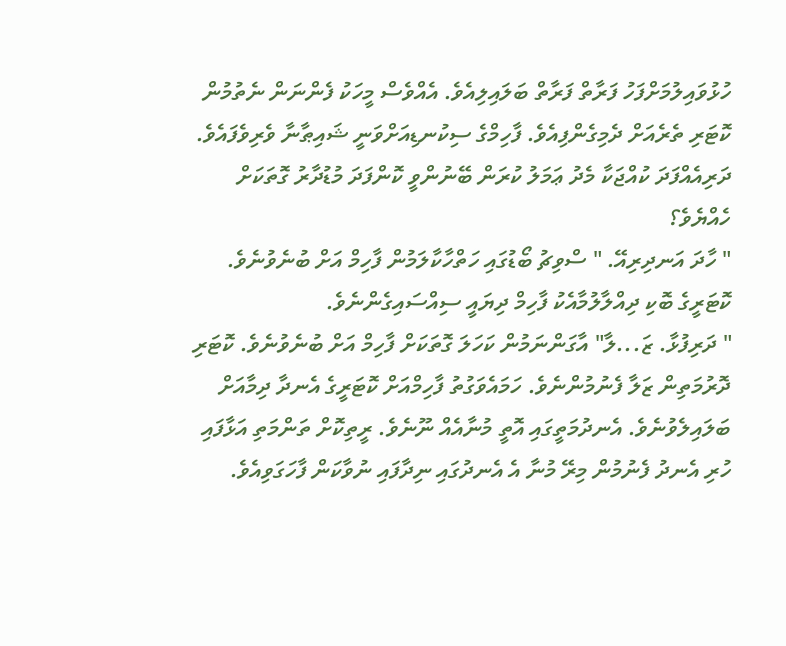ހުޅުވައިލުމަށްފަހު ފަރާތް ފަރާތް ބަލައިލިއެވެ. އެއްވެސް މީހަކު ފެންނަން ނެތުމުން ކޮޓަރި ތެރެއަށް ދެމިގެންފިއެވެ. ފާހިމްގެ ސިކުނޑިއަށްވަނީ ޝައިޠާނާ ވެރިވެފައެވެ. ދަރިއެއްފަދަ ކުއްޖަކާ މެދު ޢަމަލު ކުރަން ބޭނުންވީ ކޮންފަދަ މުޑުދާރު ގޮތަކަށް ހެއްޔެވެ؟
" ހާދަ އަނދިރިއޭ. " ސްވިޗު ބޯޑުގައި ހަތްހާކާލަމުން ފާހިމް އަށް ބުނެވުނެވެ. ކޮޓަރީގެ ބޮކި ދިއްލާލުމާއެކު ފާހިމް ދިޔައީ ސިއްސައިގެންނެވެ.
" ދަރިފުޅާ. ޒަ...ލާ" އާގަންނަމުން ކަހަލަ ގޮތަކަށް ފާހިމް އަށް ބުނެވުނެވެ. ކޮޓަރި ދޮރުމަތިން ޒަލާ ފެނުމުންނެވެ. ހަމައެވަގުތު ފާހިމްއަށް ކޮޓަރީގެ އެނދާ ދިމާއަށް ބަލައިލެވުނެވެ. އެނދުމަތީގައި އޮތީ މުނާއެއް ނޫނެވެ. ރީތިކޮށް ތަންމަތި އަޅާފައި ހުރި އެނދު ފެނުމުން މިރޭ މުނާ އެ އެނދުގައި ނިދާފައި ނުވާކަން ފާހަގަވިއެވެ.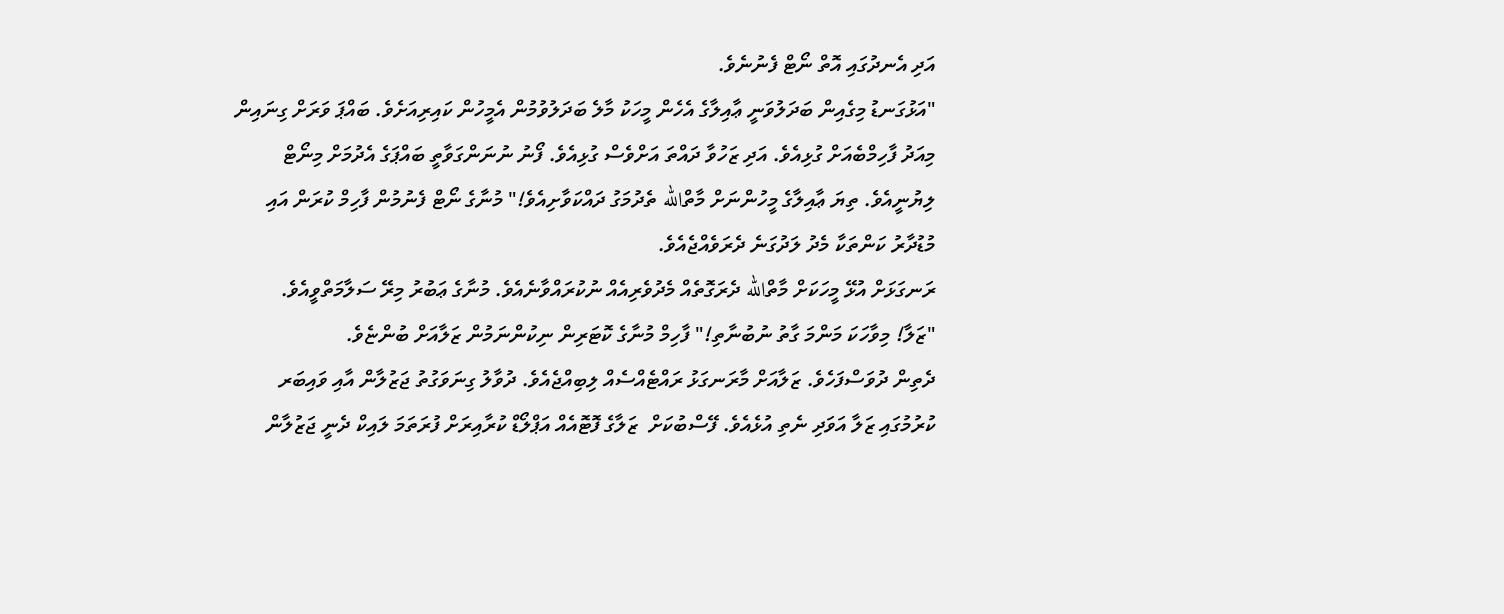އަދި އެނދުގައި އޮތް ނޯޓް ފެނުނެވެ.
"އަޅުގަނޑު މިގެއިން ބަދަލުވަނީ ޢާއިލާގެ އެހެން މީހަކު މާލެ ބަދަލުވުމުން އެމީހުން ކައިރިއަށެވެ. ބައްޕަ ވަރަށް ގިނައިން މިއަދު ފާހިމްބެއަށް ގުޅިއެވެ. އަދި ޒަހުވާ ދައްތަ އަށްވެސް ގުޅިއެވެ. ފޯނު ނުނަންގަވާތީ ބައްޕަގެ އެދުމަށް މިނޯޓް ލިޔުނީއެވެ. ތިޔަ ޢާއިލާގެ މީހުންނަށް މާތްالله ތެދުމަގު ދައްކަވާށިއެވެ!" މުނާގެ ނޯޓް ފެނުމުން ފާހިމް ކުރަން އައި މުޑުދާރު ކަންތަކާ މެދު ލަދުގަނެ ދެރަވެއްޖެއެވެ.
ރަނގަޅަށް އުޅޭ މީހަކަށް މާތްالله ދެރަގޮތެއް މެދުވެރިއެއް ނުކުރައްވާނެއެވެ. މުނާގެ ޢަބުރު މިރޭ ސަލާމަތްވީއެވެ.
"ޒަލާ! މިވާހަކަ މަންމަ ގާތު ނުބުނާތި!" ފާހިމް މުނާގެ ކޮޓަރިން ނިކުންނަމުން ޒަލާއަށް ބުންޏެވެ.
ދެތިން ދުވަސްފަހެވެ. ޒަލާއަށް މާރަނގަޅު ރައްޓެއްސެއް ލިބިއްޖެއެވެ. ދުވާލު ގިނަވަގުތު ޖަޒުލާން އާއި ވައިބަރ ކުރުމުގައި ޒަލާ އަވަދި ނެތި އުޅެއެވެ. ފޭސްބުކަށް  ޒަލާގެ ފޮޓޮއެއް އަޕްލޯޑް ކުރާއިރަށް ފުރަތަމަ ލައިކް ދެނީ ޖަޒުލާން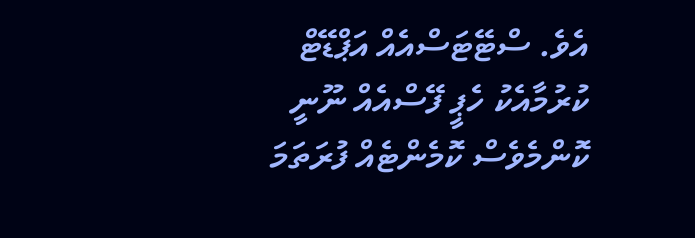އެވެ. ސްޓޭޓަސްއެއް އަޕްޑޭޓް ކުރުމާއެކު ހެޕީ ފޭސްއެއް ނޫނީ ކޮންމެވެސް ކޮމެންޓެއް ފުރަތަމަ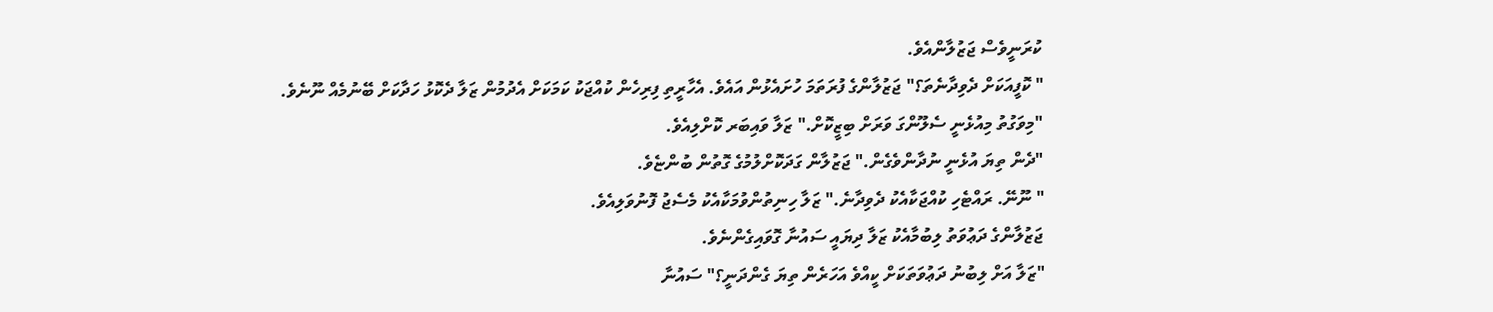ކުރަނީވެސް ޖަޒުލާންއެވެ.
" ކޮފީއަކަށް ދެވިދާނެތަ؟" ޖަޒުލާންގެ ފުރަތަމަ ހުށައެޅުން އައެވެ. އެހާރީތި ފިރިހެން ކުއްޖަކު ކަމަކަށް އެދުމުން ޒަލާ ދެކޮޅު ހަދާކަށް ބޭނުމެއް ނޫނެވެ.
"މިވަގުތު މިއުޅެނީ ސެލޫންގަ ވަރަށް ބިޒީކޮށް." ޒަލާ ވައިބަރ ކޮށްލިއެވެ.
"ދެން ތިޔަ އުޅެނީ ނުދާންވެގެން." ޖަޒުލާން ގަދަކޮށްލުމުގެ ގޮތުން ބުންޏެވެ.
" ނޫނޭ. ރައްޓެހި ކުއްޖަކާއެކު ދެވިދާނެ." ޒަލާ ހިނިތުންވުމަކާއެކު މެސެޖު ފޮނުވަލިއެވެ.
ޖަޒުލާންގެ ދަޢުވަތު ލިބުމާއެކު ޒަލާ ދިޔައީ ސައުނާ ގޮވައިގެންނެވެ.
"ޒަލާ އަށް ލިބުނު ދަޢުވަތަކަށް ކީއްވެ އަހަރެން ތިޔަ ގެންދަނީ؟" ސައުނާ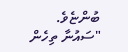ބުންޏެވެ.
"ސައުނާ ތިހެން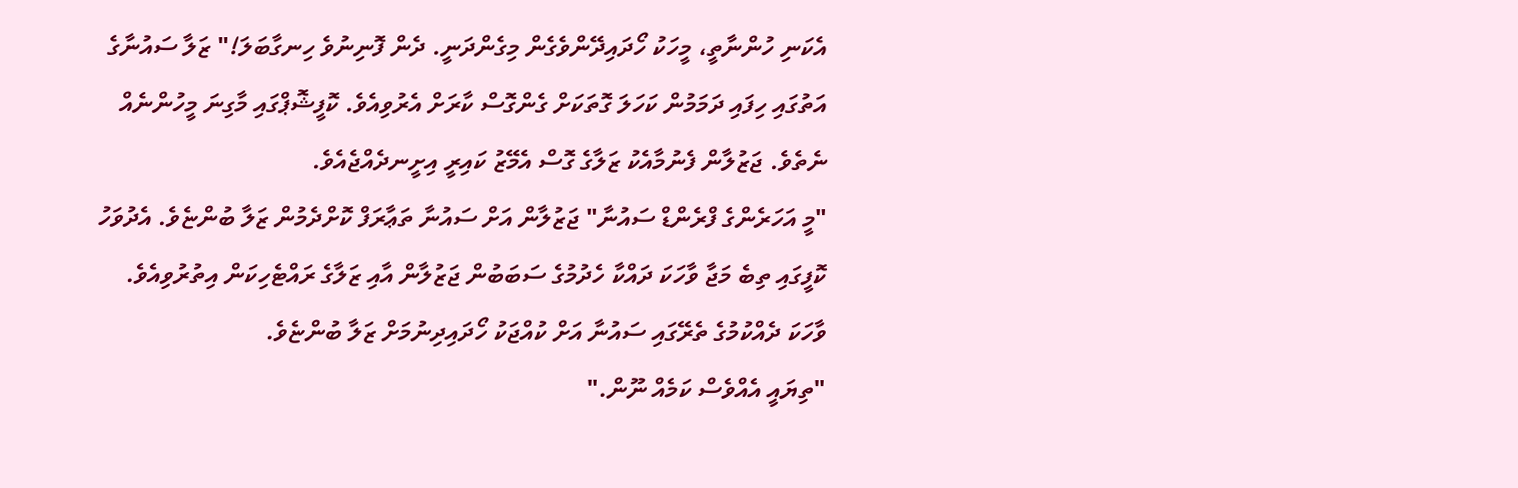އެކަނި ހުންނާތީ، މީހަކު ހޯދައިދޭންވެގެން މިގެންދަނީ. ދެން ފޮނިނުވެ ހިނގާބަލަ!" ޒަލާ ސައުނާގެ އަތުގައި ހިފައި ދަމަމުން ކަހަލަ ގޮތަކަށް ގެންގޮސް ކާރަށް އެރުވިއެވެ. ކޮފީޝޮޕްގައި މާގިނަ މީހުންނެއް ނެތެވެ. ޖަޒުލާން ފެނުމާއެކު ޒަލާގެ ގޮސް އެމޭޒު ކައިރީ އިށީނދެއްޖެއެވެ.
"މީ އަހަރެންގެ ފްރެންޑް ސައުނާ" ޖަޒުލާން އަށް ސައުނާ ތަޢާރަފް ކޮށްދެމުން ޒަލާ ބުންޏެވެ. އެދުވަހު ކޮފީގައި ތިބެ މަޖާ ވާހަކަ ދައްކާ ހެދުމުގެ ސަބަބުން ޖަޒުލާން އާއި ޒަލާގެ ރައްޓެހިކަން އިތުރުވިއެވެ. ވާހަކަ ދެއްކުމުގެ ތެރޭގައި ސައުނާ އަށް ކުއްޖަކު ހޯދައިދިނުމަށް ޒަލާ ބުންޏެވެ.
"ތިޔައީ އެއްވެސް ކަމެއް ނޫން."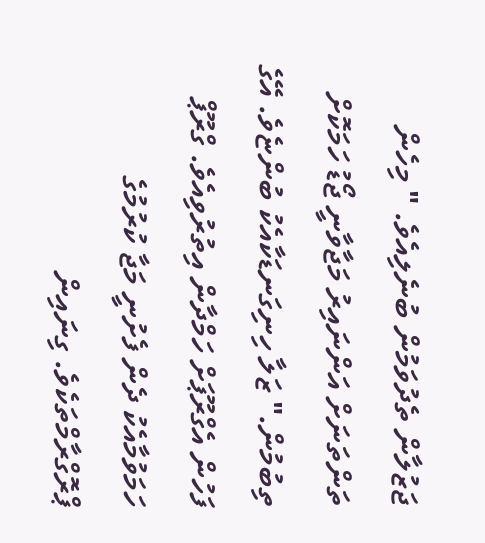ޖަޒުލާން ތެދުވަމުން ބުނެލިއެވެ. " މިހެން ތަންތަނަށް އަންނައިރު މަޖާވާނީ ޖޯޑު ހަމަކޮށް ތިބުމުން." ޒަލާ ހިނިގަނޑަކާއެކު ބުންޏެވެ. އޭގެ ފަހުން އެގްރޫޕަށް ހަމްދާން އިތުރުވިއެވެ. ގްރޫޕް ހަމަވުމާއެކު ދެން ފެށުނީ މަޖާ ކުރުމުގެ ޕްރޮގްރާމްތަކެވެ. ގިނައިން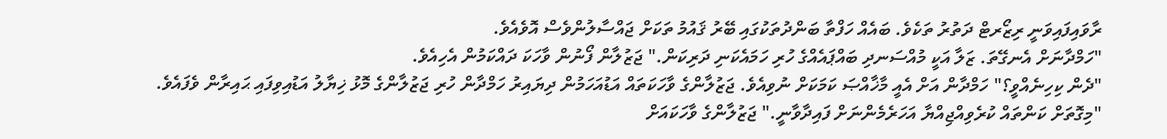ރާވައިފައިވަނީ ރިޒޯރޓް ދަތުރު ތަކެވެ. ބައެއް ހަފްތާ ބަންދުތަކުގައި ބޭރު ޤައުމު ތަކަށް ޖައްސާލުންވެސް އޮވެއެވެ.
"ހަމްދާނަށް އެނގޭތަ. ޒަލާ އަކީ މުއްސަނދި ބައްޕައެއްގެ ހުރި ހަމައެކަނި ދަރިކަން." ޖަޒުލާން ފޯނުން ވާހަކަ ދައްކަމުން އެހިއެވެ.
"ދެން ކިހިނެއްވީ؟" ހަމްދާން އަށް އެއީ މާޚާއްޞަ ކަމަކަށް ނުވިއެވެ. ޖަޒުލާންގެ ވާހަކަތައް އަޑުއަހަމުން ދިޔައިރު ހަމްދާން ހުރި ޖަޒުލާންގެ މޮޅު ޚިޔާލު އަޑުއިވިފައި ޙައިރާން ވެފައެވެ.
"މިގޮތަށް ކަންތައް ކުރެވިއްޖިއްޔާ އަހަރެމެންނަށް ފައިދާވާނީ." ޖަޒުލާންގެ ވާހަކައަށް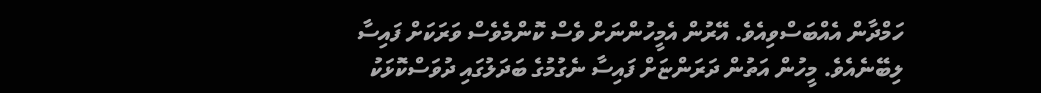ހަމްދާން އެއްބަސްވިއެވެ. އޭރުން އެމީހުންނަށް ވެސް ކޮންމެވެސް ވަރަކަށް ފައިސާ ލިބޭނެއެވެ. މީހުން އަތުން ދަރަންޏަށް ފައިސާ ނެގުމުގެ ބަދަލުގައި ދުވަސްކޮޅަކު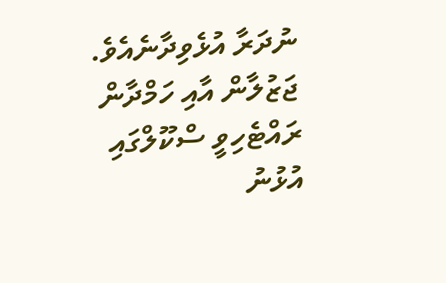ނުދަރާ އުޅެވިދާނެއެވެ.
ޖަޒުލާން އާއި ހަމްދާން ރައްޓެހިވީ ސްކޫލްގައި އުޅުނު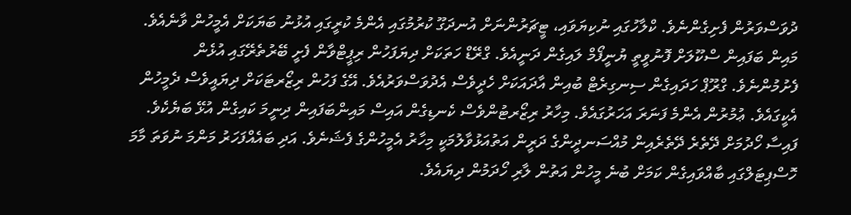ދުވަސްވަރުން ފެށިގެންނެވެ. ކްލާހުގައި ނުކިޔަވައި، ޓީޗަރުންނަށް އުނދަގޫ ކުރުމުގައި އެންމެ ކުރީގައި އުޅުނު ބަޔަކަށް އެމީހުން ވާނެއެވެ. މައިން ބަފައިން ސްކޫލަށް ފޮނުވީތީ ޔުނީފޯމް ލައިގެން ދަނީއެވެ. ގްރޭޑް ހަތަކަށް ދިޔަފަހުން ރިޕީޓްވާން ފެށީ ބޭރުތެރޭގައި އުޅެން ފެށުމުންނެވެ. ގްރޫޕް ހަދައިގެން ސިނގިރެޓް ބުއިން އާދައަކަށް ހެދީވެސް އެދުވަސްވަރުއެވެ. އޭގެ ފަހުން ރިޒޯރޓަކަށް ދިޔައީވެސް ދެމީހުން އެކީގައެވެ. ޢުމުރުން އެންމެ ފަނަރަ އަހަރުގައެވެ. މިހާރު ރިޒޯރޓުންވެސް ކެނޑިގެން އައިސް މައިންބަފައިން ދިނީމަ ކައިގެން އުޅޭ ބަޔެކެވެ. ފައިސާ ހޯދުމަށް ދޭތެރެ ދޭތެރެއިން މުއްސަނދީންގެ ދަރީން އަތުއަޅުވާލުމަކީ މިހާރު އެމީހުންގެ ފެޝަނެވެ. އަދި ބައެއްފަހަރު މަންމަ ނުވަތަ މާމަ ހޮސްޕިޓަލްގައި ބާއްވައިގެން ކަމަށް ބުނެ މީހުން އަތުން ލާރި ހޯދަމުން ދިޔައެވެ.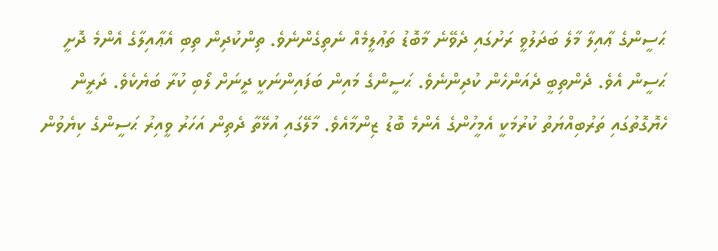ޙަސީންގެ ޢާއިލާ މާލެ ބަދަލުވީ ރަށުގައި ދެވޭނެ މާބޮޑު ތަޢުލީމެއް ނެތިގެންނެވެ. ތިންކުދިން ތިބި އެޢާއިލާގެ އެންމެ ދޮށީ ޙަސީން އެވެ. ދެންތިބީ ދެއަންހެން ކުދިންނެވެ. ޙަސީންގެ މައިން ބަފައިންނަކީ ދީނަށް ލޯބި ކުރާ ބަޔެކެވެ. ދަރީން ހެޔޮގޮތުގައި ތަރުބިއްޔަތު ކުރުމަކީ އެމީހުންގެ އެންމެ ބޮޑު ޒިންމާއެވެ. މާލޭގައި އުޅޭތާ ދެތިން އަހަރު ވީއިރު ޙަސީންގެ ކިޔެވުން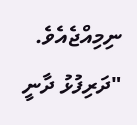ނިމިއްޖެއެވެ.
"ދަރިފުޅު ދާނީ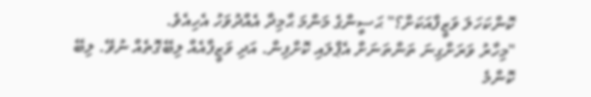ކޮންކަހަލަ ވަޒީފާއަކަށް؟" ޙަސީންގެ މަންމަ ޙާމިދާ އެއްދުވަހު އެހިއެވެ.
"މިހާރު ވަރަށްގިނަ ތަންތަނަށް އެޕްލައި ކޮށްފިން. އަދި ވަޒީފާއެއް ލިބޭގޮތެއް ނުވޭ. ލިބޭ ކޮންމެ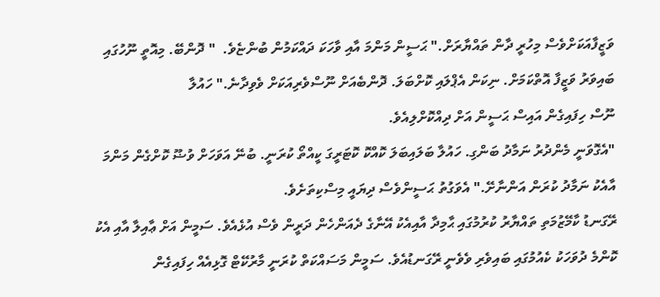ވަޒީފާއަކަށްވެސް މިހުރީ ދާން ތައްޔާރަށް." ޙަސީން މަންމަ އާއި ވާހަކަ ދައްކަމުން ބުންޏެވެ.  " ދޮންބޭ. މިއޮތީ ނޫހުގައި ބައިވަރު ވަޒީފާ އޮތްކަމަށް. ނިކަން އެޕްލައި ކޮށްބަލަ. ދޮންބެއަށް ނޫސްވެރިއަކަށް ވެވިދާނެ." ހައުލާ
ނޫސް ހިފައިގެން އައިސް ޙަސީން އަށް ދިއްކޮށްލިއެވެ.
"އެގޮވަނީ މެންދުރު ނަމާދު ބަންގި. ހައުލާ ބަލައިބަލަ ކޮއްކޮ ކޮޓަރީގަ ކީއްތޯ ކުރަނީ. ބުނޭ އަވަހަށް ވުޟޫ ކޮށްގެން މަންމަ އާއެކު ނަމާދު ކުރަން އަންނާށޭ." އެވަގުތު ޙަސީންވެސް ދިޔައީ މިސްކިތަށެވެ.
ރޭގަނޑު ކާމޭޒުމަތި ތައްޔާރު ކުރުމުގައި ޙާމިދާ އާއިއެކު އޭނާގެ ދެއަންހެން ދަރީން ވެސް އުޅެއެވެ. ސަމީން އަށް ޢާއިލާ އާއި އެކު ކޮންމެ ދުވަހަކު ކެއުމުގައި ބައިވެރި ވެވެނީ ރޭގަނޑުއެވެ. ސަމީން މަސައްކަތް ކުރަނީ މާރުކޭޓް ގޮޅިއެއް ހިފައިގެން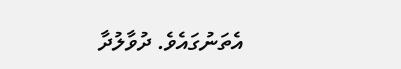އެތަނުގައެވެ. ދުވާލުދާ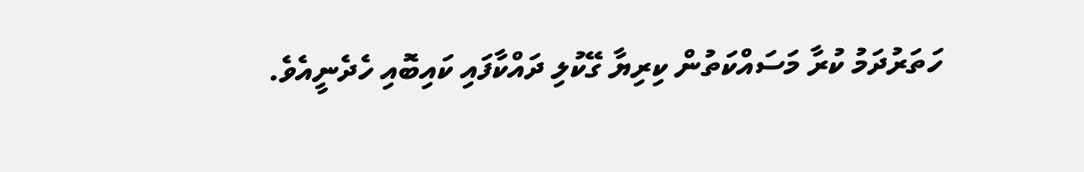ހަތަރުދަމު ކުރާ މަސައްކަތުން ކިރިޔާ ގޭކުލި ދައްކާފައި ކައިބޮއި ހެދެނީއެވެ.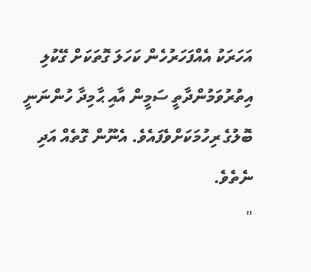އަހަރަކު އެއްފަހަރުހެން ކަހަލަ ގޮތަކަށް ގޭކުލި އިތުރުވަމުންދާތީ ސަމީން އާއި ޙާމިދާ ހުންނަނީ ބޮލުގެ ރިހުމަކަށްވެފައެވެ. އެނޫން ގޮތެއް އަދި ނެތެވެ.
"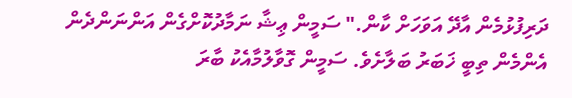ދަރިފުޅުމެން އާދޭ އަވަހަށް ކާން." ސަމީން ޢިޝާ ނަމާދުކޮށްގެން އަންނަންދެން އެންމެން ތިބީ ޚަބަރު ބަލާށެވެ. ސަމީން ގޮވާލުމާއެކު ބާރަ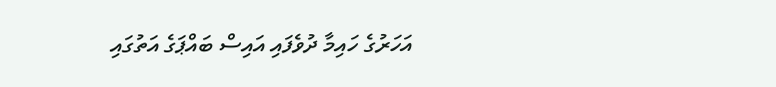އަހަރުގެ ހައިމާ ދުވެފައި އައިސް ބައްޕަގެ އަތުގައި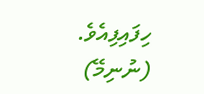ހިފައިފިއެވެ.
(ނުނިމޭ)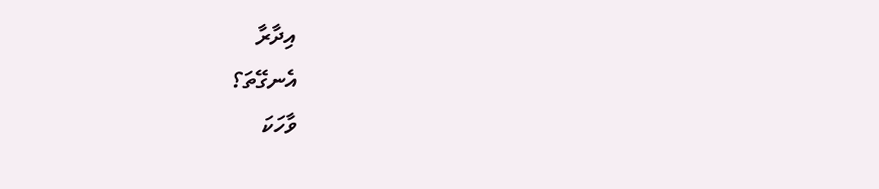އިދާރާ
އެނގޭތަ؟
ވާހަކަ